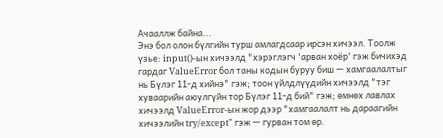Ачааллж байна...
Энэ бол олон бүлгийн турш амлагдсаар ирсэн хичээл. Тоолж үзье: input()-ын хичээлд "хэрэглэгч 'арван хоёр' гэж бичихэд гардаг ValueError бол таны кодын буруу биш — хамгаалалтыг нь Бүлэг 11-д хийнэ" гэж; тоон үйлдлүүдийн хичээлд "тэг хуваарийн аюулгүйн тор Бүлэг 11-д бий" гэж; өмнөх лавлах хичээлд ValueError-ын жор дээр "хамгаалалт нь дараагийн хичээлийн try/except" гэж — гурван том өр.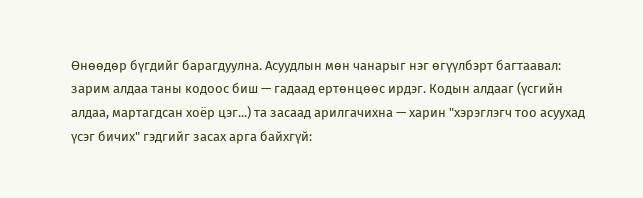Өнөөдөр бүгдийг барагдуулна. Асуудлын мөн чанарыг нэг өгүүлбэрт багтаавал: зарим алдаа таны кодоос биш — гадаад ертөнцөөс ирдэг. Кодын алдааг (үсгийн алдаа, мартагдсан хоёр цэг...) та засаад арилгачихна — харин "хэрэглэгч тоо асуухад үсэг бичих" гэдгийг засах арга байхгүй: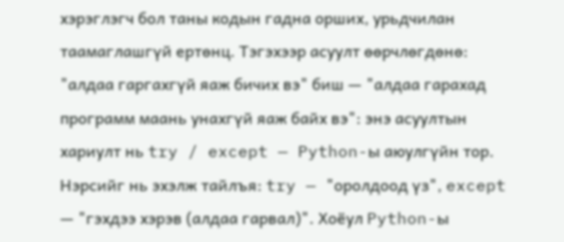хэрэглэгч бол таны кодын гадна орших, урьдчилан таамаглашгүй ертөнц. Тэгэхээр асуулт өөрчлөгдөнө: "алдаа гаргахгүй яаж бичих вэ" биш — "алдаа гарахад программ маань унахгүй яаж байх вэ": энэ асуултын хариулт нь try / except — Python-ы аюулгүйн тор.
Нэрсийг нь эхэлж тайлъя: try — "оролдоод үз", except — "гэхдээ хэрэв (алдаа гарвал)". Хоёул Python-ы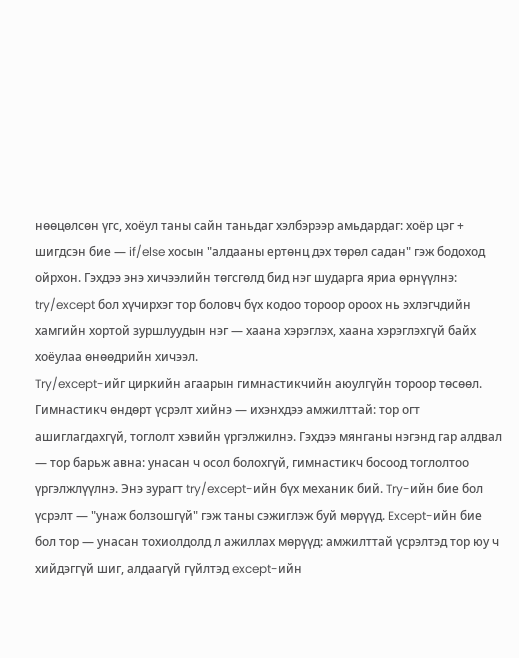нөөцөлсөн үгс, хоёул таны сайн таньдаг хэлбэрээр амьдардаг: хоёр цэг + шигдсэн бие — if/else хосын "алдааны ертөнц дэх төрөл садан" гэж бодоход ойрхон. Гэхдээ энэ хичээлийн төгсгөлд бид нэг шударга яриа өрнүүлнэ: try/except бол хүчирхэг тор боловч бүх кодоо тороор ороох нь эхлэгчдийн хамгийн хортой зуршлуудын нэг — хаана хэрэглэх, хаана хэрэглэхгүй байх хоёулаа өнөөдрийн хичээл.
Try/except-ийг циркийн агаарын гимнастикчийн аюулгүйн тороор төсөөл. Гимнастикч өндөрт үсрэлт хийнэ — ихэнхдээ амжилттай: тор огт ашиглагдахгүй, тоглолт хэвийн үргэлжилнэ. Гэхдээ мянганы нэгэнд гар алдвал — тор барьж авна: унасан ч осол болохгүй, гимнастикч босоод тоглолтоо үргэлжлүүлнэ. Энэ зурагт try/except-ийн бүх механик бий. Try-ийн бие бол үсрэлт — "унаж болзошгүй" гэж таны сэжиглэж буй мөрүүд. Except-ийн бие бол тор — унасан тохиолдолд л ажиллах мөрүүд: амжилттай үсрэлтэд тор юу ч хийдэггүй шиг, алдаагүй гүйлтэд except-ийн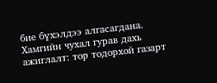бие бүхэлдээ алгасагдана. Хамгийн чухал гурав дахь ажиглалт: тор тодорхой газарт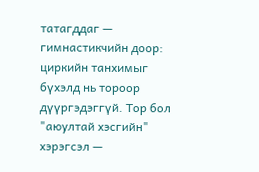татагддаг — гимнастикчийн доор: циркийн танхимыг бүхэлд нь тороор дүүргэдэггүй. Тор бол "аюултай хэсгийн" хэрэгсэл —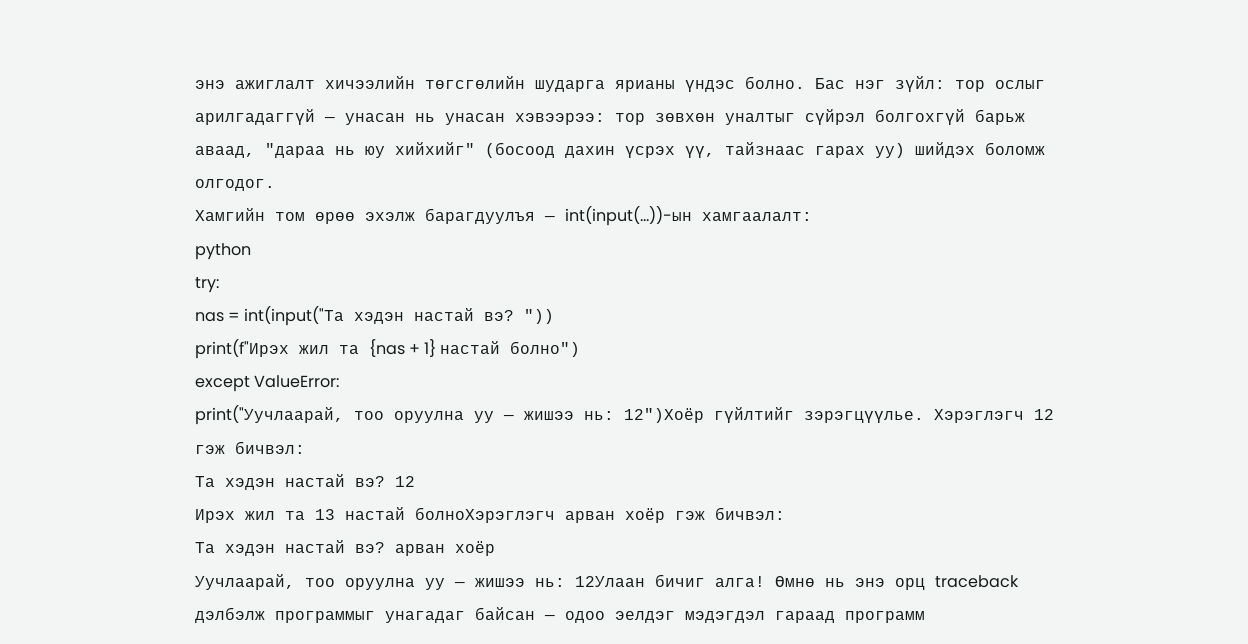энэ ажиглалт хичээлийн төгсгөлийн шударга ярианы үндэс болно. Бас нэг зүйл: тор ослыг арилгадаггүй — унасан нь унасан хэвээрээ: тор зөвхөн уналтыг сүйрэл болгохгүй барьж аваад, "дараа нь юу хийхийг" (босоод дахин үсрэх үү, тайзнаас гарах уу) шийдэх боломж олгодог.
Хамгийн том өрөө эхэлж барагдуулъя — int(input(...))-ын хамгаалалт:
python
try:
nas = int(input("Та хэдэн настай вэ? "))
print(f"Ирэх жил та {nas + 1} настай болно")
except ValueError:
print("Уучлаарай, тоо оруулна уу — жишээ нь: 12")Хоёр гүйлтийг зэрэгцүүлье. Хэрэглэгч 12 гэж бичвэл:
Та хэдэн настай вэ? 12
Ирэх жил та 13 настай болноХэрэглэгч арван хоёр гэж бичвэл:
Та хэдэн настай вэ? арван хоёр
Уучлаарай, тоо оруулна уу — жишээ нь: 12Улаан бичиг алга! Өмнө нь энэ орц traceback дэлбэлж программыг унагадаг байсан — одоо эелдэг мэдэгдэл гараад программ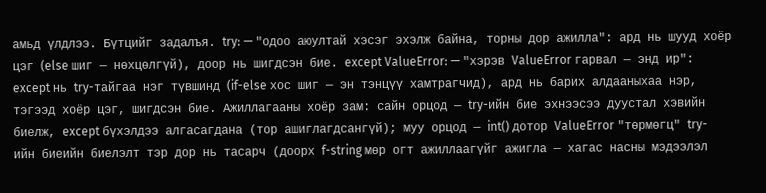амьд үлдлээ. Бүтцийг задалъя. try: — "одоо аюултай хэсэг эхэлж байна, торны дор ажилла": ард нь шууд хоёр цэг (else шиг — нөхцөлгүй), доор нь шигдсэн бие. except ValueError: — "хэрэв ValueError гарвал — энд ир": except нь try-тайгаа нэг түвшинд (if-else хос шиг — эн тэнцүү хамтрагчид), ард нь барих алдааныхаа нэр, тэгээд хоёр цэг, шигдсэн бие. Ажиллагааны хоёр зам: сайн орцод — try-ийн бие эхнээсээ дуустал хэвийн биелж, except бүхэлдээ алгасагдана (тор ашиглагдсангүй); муу орцод — int() дотор ValueError "төрмөгц" try-ийн биеийн биелэлт тэр дор нь тасарч (доорх f-string мөр огт ажиллаагүйг ажигла — хагас насны мэдээлэл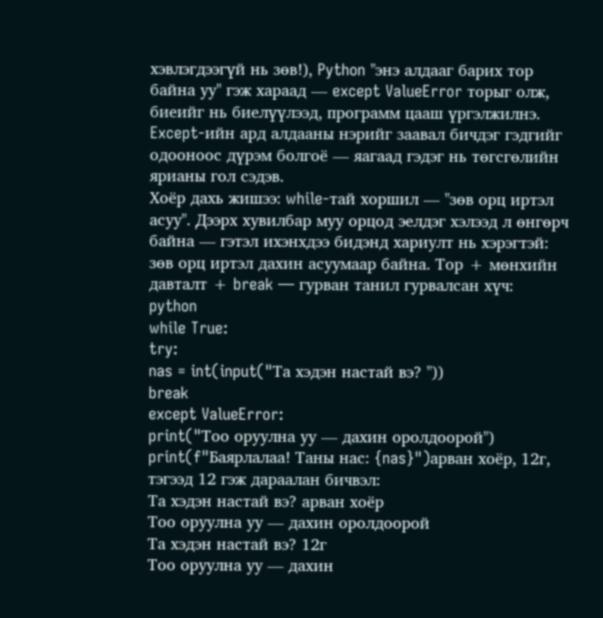хэвлэгдээгүй нь зөв!), Python "энэ алдааг барих тор байна уу" гэж хараад — except ValueError торыг олж, биеийг нь биелүүлээд, программ цааш үргэлжилнэ. Except-ийн ард алдааны нэрийг заавал бичдэг гэдгийг одооноос дүрэм болгоё — яагаад гэдэг нь төгсгөлийн ярианы гол сэдэв.
Хоёр дахь жишээ: while-тай хоршил — "зөв орц иртэл асуу". Дээрх хувилбар муу орцод эелдэг хэлээд л өнгөрч байна — гэтэл ихэнхдээ бидэнд хариулт нь хэрэгтэй: зөв орц иртэл дахин асуумаар байна. Тор + мөнхийн давталт + break — гурван танил гурвалсан хүч:
python
while True:
try:
nas = int(input("Та хэдэн настай вэ? "))
break
except ValueError:
print("Тоо оруулна уу — дахин оролдоорой")
print(f"Баярлалаа! Таны нас: {nas}")арван хоёр, 12г, тэгээд 12 гэж дараалан бичвэл:
Та хэдэн настай вэ? арван хоёр
Тоо оруулна уу — дахин оролдоорой
Та хэдэн настай вэ? 12г
Тоо оруулна уу — дахин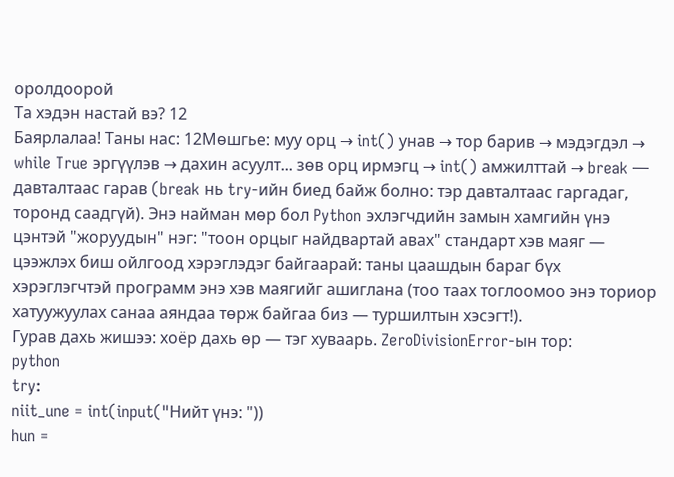оролдоорой
Та хэдэн настай вэ? 12
Баярлалаа! Таны нас: 12Мөшгье: муу орц → int() унав → тор барив → мэдэгдэл → while True эргүүлэв → дахин асуулт... зөв орц ирмэгц → int() амжилттай → break — давталтаас гарав (break нь try-ийн биед байж болно: тэр давталтаас гаргадаг, торонд саадгүй). Энэ найман мөр бол Python эхлэгчдийн замын хамгийн үнэ цэнтэй "жоруудын" нэг: "тоон орцыг найдвартай авах" стандарт хэв маяг — цээжлэх биш ойлгоод хэрэглэдэг байгаарай: таны цаашдын бараг бүх хэрэглэгчтэй программ энэ хэв маягийг ашиглана (тоо таах тоглоомоо энэ ториор хатуужуулах санаа аяндаа төрж байгаа биз — туршилтын хэсэгт!).
Гурав дахь жишээ: хоёр дахь өр — тэг хуваарь. ZeroDivisionError-ын тор:
python
try:
niit_une = int(input("Нийт үнэ: "))
hun =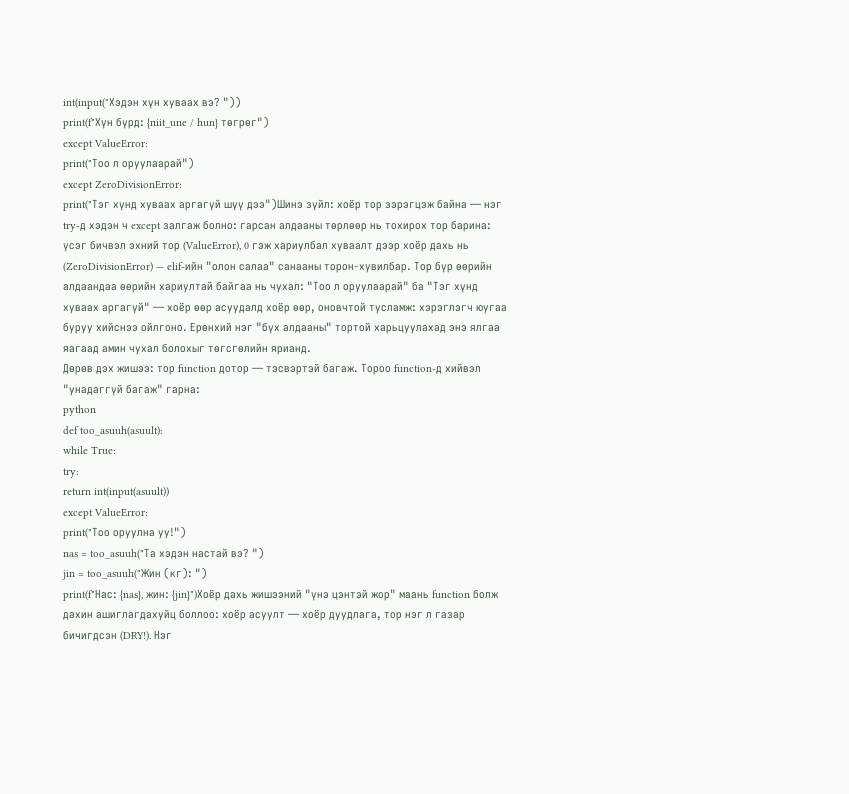int(input("Хэдэн хүн хуваах вэ? "))
print(f"Хүн бүрд: {niit_une / hun} төгрөг")
except ValueError:
print("Тоо л оруулаарай")
except ZeroDivisionError:
print("Тэг хүнд хуваах аргагүй шүү дээ")Шинэ зүйл: хоёр тор зэрэгцэж байна — нэг try-д хэдэн ч except залгаж болно: гарсан алдааны төрлөөр нь тохирох тор барина: үсэг бичвэл эхний тор (ValueError), 0 гэж хариулбал хуваалт дээр хоёр дахь нь (ZeroDivisionError) — elif-ийн "олон салаа" санааны торон-хувилбар. Тор бүр өөрийн алдаандаа өөрийн хариултай байгаа нь чухал: "Тоо л оруулаарай" ба "Тэг хүнд хуваах аргагүй" — хоёр өөр асуудалд хоёр өөр, оновчтой тусламж: хэрэглэгч юугаа буруу хийснээ ойлгоно. Ерөнхий нэг "бүх алдааны" тортой харьцуулахад энэ ялгаа яагаад амин чухал болохыг төгсгөлийн ярианд.
Дөрөв дэх жишээ: тор function дотор — тэсвэртэй багаж. Тороо function-д хийвэл "унадаггүй багаж" гарна:
python
def too_asuuh(asuult):
while True:
try:
return int(input(asuult))
except ValueError:
print("Тоо оруулна уу!")
nas = too_asuuh("Та хэдэн настай вэ? ")
jin = too_asuuh("Жин (кг): ")
print(f"Нас: {nas}, жин: {jin}")Хоёр дахь жишээний "үнэ цэнтэй жор" маань function болж дахин ашиглагдахуйц боллоо: хоёр асуулт — хоёр дуудлага, тор нэг л газар бичигдсэн (DRY!). Нэг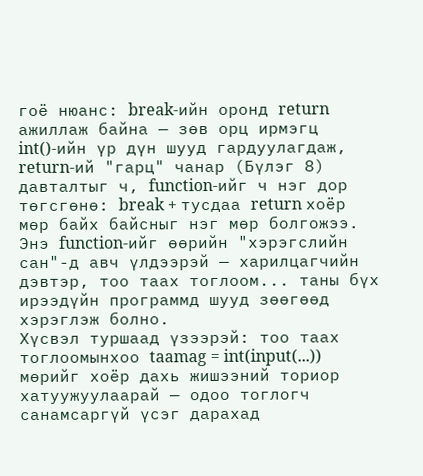гоё нюанс: break-ийн оронд return ажиллаж байна — зөв орц ирмэгц int()-ийн үр дүн шууд гардуулагдаж, return-ий "гарц" чанар (Бүлэг 8) давталтыг ч, function-ийг ч нэг дор төгсгөнө: break + тусдаа return хоёр мөр байх байсныг нэг мөр болгожээ. Энэ function-ийг өөрийн "хэрэгслийн сан"-д авч үлдээрэй — харилцагчийн дэвтэр, тоо таах тоглоом... таны бүх ирээдүйн программд шууд зөөгөөд хэрэглэж болно.
Хүсвэл туршаад үзээрэй: тоо таах тоглоомынхоо taamag = int(input(...)) мөрийг хоёр дахь жишээний ториор хатуужуулаарай — одоо тоглогч санамсаргүй үсэг дарахад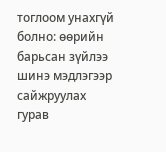тоглоом унахгүй болно: өөрийн барьсан зүйлээ шинэ мэдлэгээр сайжруулах гурав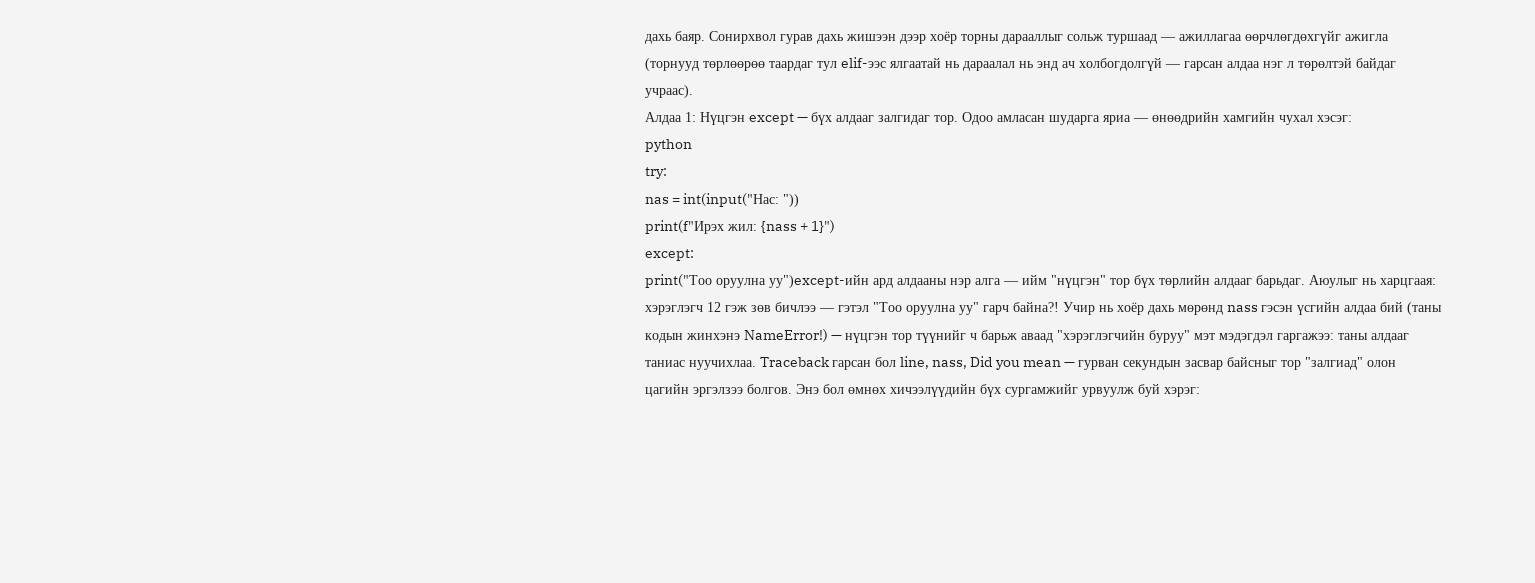дахь баяр. Сонирхвол гурав дахь жишээн дээр хоёр торны дарааллыг сольж туршаад — ажиллагаа өөрчлөгдөхгүйг ажигла (торнууд төрлөөрөө таардаг тул elif-ээс ялгаатай нь дараалал нь энд ач холбогдолгүй — гарсан алдаа нэг л төрөлтэй байдаг учраас).
Алдаа 1: Нүцгэн except — бүх алдааг залгидаг тор. Одоо амласан шударга яриа — өнөөдрийн хамгийн чухал хэсэг:
python
try:
nas = int(input("Нас: "))
print(f"Ирэх жил: {nass + 1}")
except:
print("Тоо оруулна уу")except-ийн ард алдааны нэр алга — ийм "нүцгэн" тор бүх төрлийн алдааг барьдаг. Аюулыг нь харцгаая: хэрэглэгч 12 гэж зөв бичлээ — гэтэл "Тоо оруулна уу" гарч байна?! Учир нь хоёр дахь мөрөнд nass гэсэн үсгийн алдаа бий (таны кодын жинхэнэ NameError!) — нүцгэн тор түүнийг ч барьж аваад "хэрэглэгчийн буруу" мэт мэдэгдэл гаргажээ: таны алдааг таниас нуучихлаа. Traceback гарсан бол line, nass, Did you mean — гурван секундын засвар байсныг тор "залгиад" олон цагийн эргэлзээ болгов. Энэ бол өмнөх хичээлүүдийн бүх сургамжийг урвуулж буй хэрэг: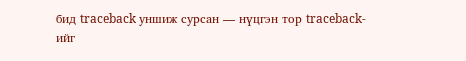бид traceback уншиж сурсан — нүцгэн тор traceback-ийг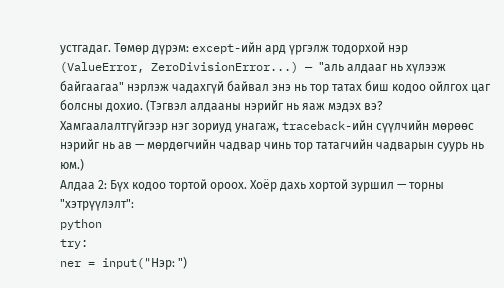устгадаг. Төмөр дүрэм: except-ийн ард үргэлж тодорхой нэр (ValueError, ZeroDivisionError...) — "аль алдааг нь хүлээж байгаагаа" нэрлэж чадахгүй байвал энэ нь тор татах биш кодоо ойлгох цаг болсны дохио. (Тэгвэл алдааны нэрийг нь яаж мэдэх вэ? Хамгаалалтгүйгээр нэг зориуд унагаж, traceback-ийн сүүлчийн мөрөөс нэрийг нь ав — мөрдөгчийн чадвар чинь тор татагчийн чадварын суурь нь юм.)
Алдаа 2: Бүх кодоо тортой ороох. Хоёр дахь хортой зуршил — торны "хэтрүүлэлт":
python
try:
ner = input("Нэр: ")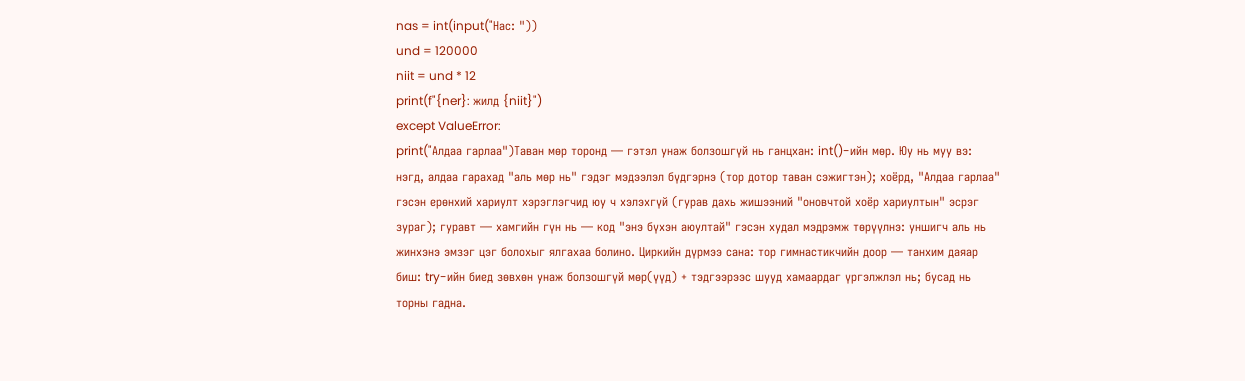nas = int(input("Нас: "))
und = 120000
niit = und * 12
print(f"{ner}: жилд {niit}")
except ValueError:
print("Алдаа гарлаа")Таван мөр торонд — гэтэл унаж болзошгүй нь ганцхан: int()-ийн мөр. Юу нь муу вэ: нэгд, алдаа гарахад "аль мөр нь" гэдэг мэдээлэл бүдгэрнэ (тор дотор таван сэжигтэн); хоёрд, "Алдаа гарлаа" гэсэн ерөнхий хариулт хэрэглэгчид юу ч хэлэхгүй (гурав дахь жишээний "оновчтой хоёр хариултын" эсрэг зураг); гуравт — хамгийн гүн нь — код "энэ бүхэн аюултай" гэсэн худал мэдрэмж төрүүлнэ: уншигч аль нь жинхэнэ эмзэг цэг болохыг ялгахаа болино. Циркийн дүрмээ сана: тор гимнастикчийн доор — танхим даяар биш: try-ийн биед зөвхөн унаж болзошгүй мөр(үүд) + тэдгээрээс шууд хамаардаг үргэлжлэл нь; бусад нь торны гадна.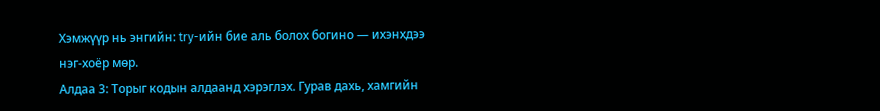Хэмжүүр нь энгийн: try-ийн бие аль болох богино — ихэнхдээ нэг-хоёр мөр.
Алдаа 3: Торыг кодын алдаанд хэрэглэх. Гурав дахь, хамгийн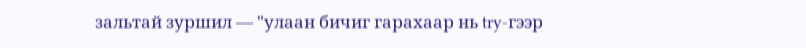зальтай зуршил — "улаан бичиг гарахаар нь try-гээр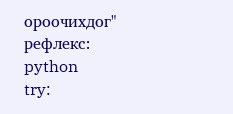ороочихдог" рефлекс:
python
try: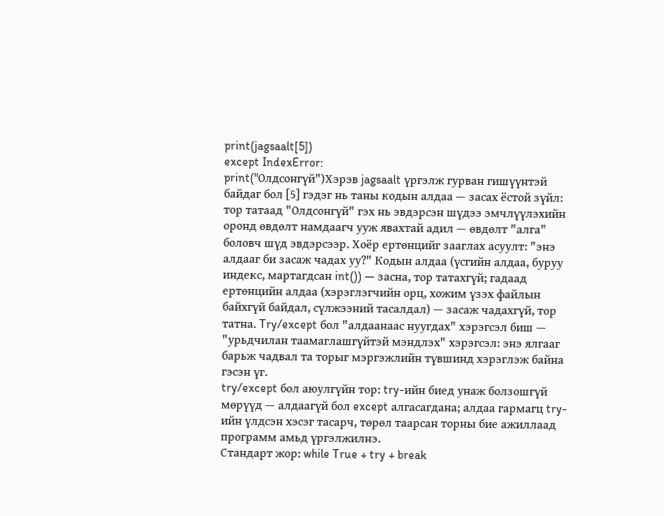print(jagsaalt[5])
except IndexError:
print("Олдсонгүй")Хэрэв jagsaalt үргэлж гурван гишүүнтэй байдаг бол [5] гэдэг нь таны кодын алдаа — засах ёстой зүйл: тор татаад "Олдсонгүй" гэх нь эвдэрсэн шүдээ эмчлүүлэхийн оронд өвдөлт намдаагч ууж явахтай адил — өвдөлт "алга" боловч шүд эвдэрсээр. Хоёр ертөнцийг зааглах асуулт: "энэ алдааг би засаж чадах уу?" Кодын алдаа (үсгийн алдаа, буруу индекс, мартагдсан int()) — засна, тор татахгүй; гадаад ертөнцийн алдаа (хэрэглэгчийн орц, хожим үзэх файлын байхгүй байдал, сүлжээний тасалдал) — засаж чадахгүй, тор татна. Try/except бол "алдаанаас нуугдах" хэрэгсэл биш — "урьдчилан таамаглашгүйтэй мэндлэх" хэрэгсэл: энэ ялгааг барьж чадвал та торыг мэргэжлийн түвшинд хэрэглэж байна гэсэн үг.
try/except бол аюулгүйн тор: try-ийн биед унаж болзошгүй мөрүүд — алдаагүй бол except алгасагдана; алдаа гармагц try-ийн үлдсэн хэсэг тасарч, төрөл таарсан торны бие ажиллаад программ амьд үргэлжилнэ.
Стандарт жор: while True + try + break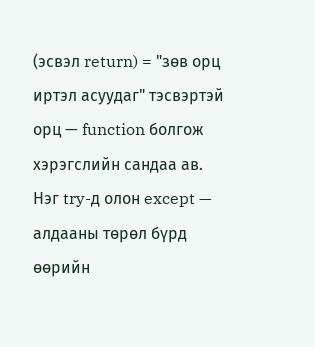(эсвэл return) = "зөв орц иртэл асуудаг" тэсвэртэй орц — function болгож хэрэгслийн сандаа ав.
Нэг try-д олон except — алдааны төрөл бүрд өөрийн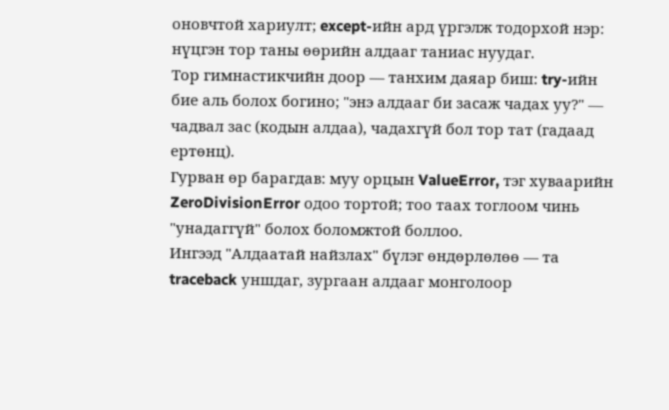оновчтой хариулт; except-ийн ард үргэлж тодорхой нэр: нүцгэн тор таны өөрийн алдааг таниас нуудаг.
Тор гимнастикчийн доор — танхим даяар биш: try-ийн бие аль болох богино; "энэ алдааг би засаж чадах уу?" — чадвал зас (кодын алдаа), чадахгүй бол тор тат (гадаад ертөнц).
Гурван өр барагдав: муу орцын ValueError, тэг хуваарийн ZeroDivisionError одоо тортой; тоо таах тоглоом чинь "унадаггүй" болох боломжтой боллоо.
Ингээд "Алдаатай найзлах" бүлэг өндөрлөлөө — та traceback уншдаг, зургаан алдааг монголоор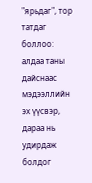"ярьдаг", тор татдаг боллоо: алдаа таны дайснаас мэдээллийн эх үүсвэр, дараа нь удирдаж болдог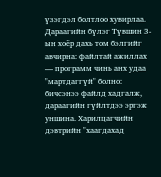үзэгдэл болтлоо хувирлаа. Дараагийн бүлэг Түвшин 3-ын хоёр дахь том бэлгийг авчирна: файлтай ажиллах — программ чинь анх удаа "мартдаггүй" болно: бичсэнээ файлд хадгалж, дараагийн гүйлтдээ эргэж уншина. Харилцагчийн дэвтрийн "хаагдахад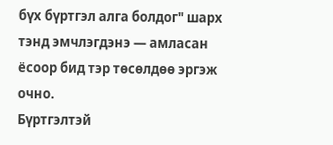бүх бүртгэл алга болдог" шарх тэнд эмчлэгдэнэ — амласан ёсоор бид тэр төсөлдөө эргэж очно.
Бүртгэлтэй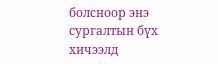болсноор энэ сургалтын бүх хичээлд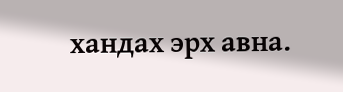хандах эрх авна.